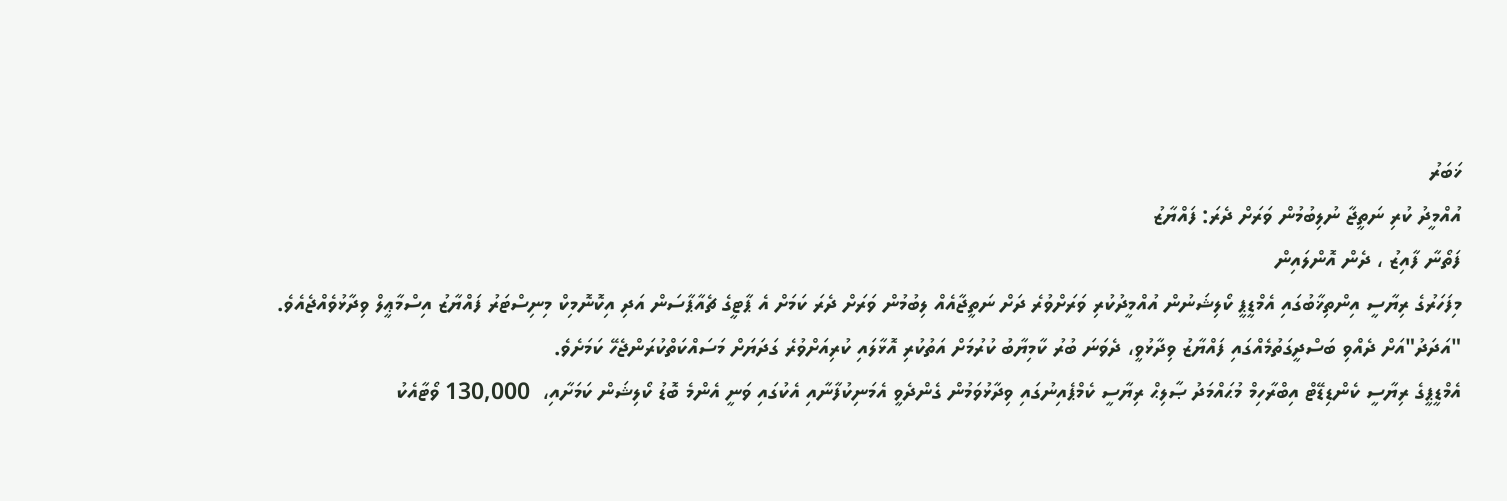ޚަބަރު
އުއްމީދު ކުރި ނަތީޖާ ނުލިބުމުން ވަރަށް ދެރަ: ފައްޔާޒު
ފަތޯނާ ފާއިޒު ، ދެން އޮންލައިން
މިފަހަރުގެ ރިޔާސީ އިންތިޚާބުގައި އެމްޑީޕީ ކޯލިޝަނުން އުއްމީދުކުރި ވަރަށްވުރެ ދަށް ނަތީޖާއެއް ލިބުމުން ވަރަށް ދެރަ ކަމަށް އެ ޕާޓީގެ ޗެއާޕާސަން އަދި އިކޮނޮމިކް މިނިސްޓަރު ފައްޔާޒު އިސްމާޢީލް ވިދާޅުވެއްޖެއެވެ.
"އަދަދު"އަށް ދެއްވި ބަސްދީގަތުމެއްގައި ފައްޔާޒު ވިދާޅުވީ، ދެވަނަ ބުރު ކާމިޔާބު ކުރުމަށް އަތުކުރި އޮޅާލައި ކުރިއަށްވުރެ ގަދަޔަށް މަސައްކަތްކުރަންޖެހޭ ކަމަށެވެ.
އެމްޑީޕީގެ ރިޔާސީ ކެންޑިޑޭޓް އިބްރާހިމް މުޙައްމަދު ޞާލިޙް ރިޔާސީ ކެމްޕެއިނުގައި ވިދާޅުވަމުން ގެންދެވީ އެމަނިކުފާނާއި އެކުގައި ވަނީ އެންމެ ބޮޑު ކޯލިޝަން ކަމަށާއި،  130,000 ވޯޓާއެކު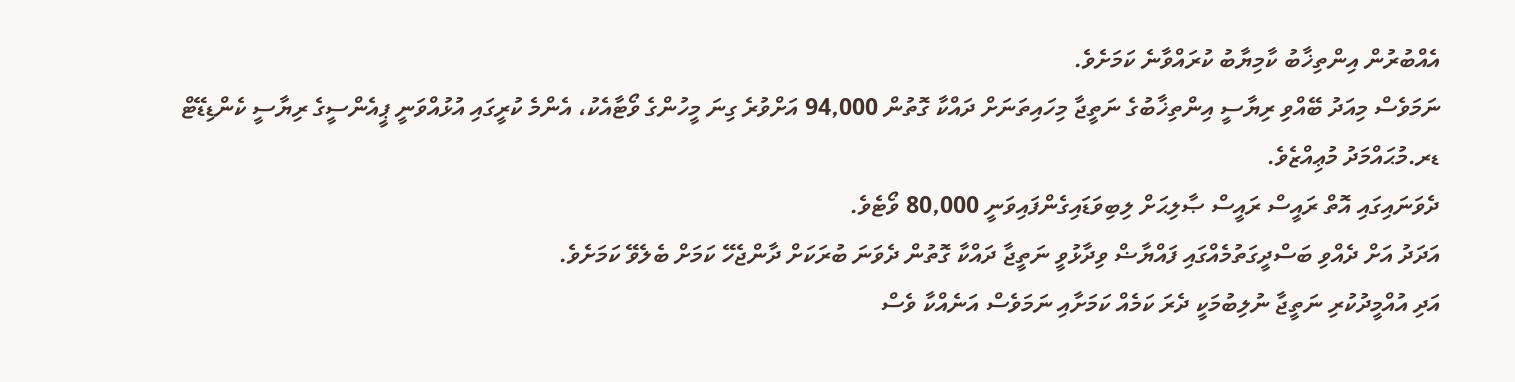އެއްބުރުން އިންތިޚާބު ކާމިޔާބު ކުރައްވާނެ ކަމަށެވެ.
ނަމަވެސް މިއަދު ބޭއްވި ރިޔާސީ އިންތިޚާބުގެ ނަތީޖާ މިހައިތަނަށް ދައްކާ ގޮތުން 94,000 އަށްވުރެ ގިނަ މީހުންގެ ވޯޓާއެކު، އެންމެ ކުރީގައި އުޅުއްވަނީ ޕީއެންސީގެ ރިޔާސީ ކެންޑިޑޭޓް ޑރ.މުޙައްމަދު މުޢިއްޒެވެ.
ދެވަނައިގައި އޮތް ރައީސް ރައީސް ޞާލިޙަށް ލިބިވަޑައިގެންފައިވަނީ 80,000 ވޯޓެވެ.
އަދަދު އަށް ދެއްވި ބަސްދީގަތުމެއްގައި ފައްޔާޟް ވިދާޅުވީ ނަތީޖާ ދައްކާ ގޮތުން ދެވަނަ ބުރަކަށް ދާންޖެހޭ ކަމަށް ބެލެވޭ ކަމަށެވެ.
އަދި އުއްމީދުކުރި ނަތީޖާ ނުލިބުމަކީ ދެރަ ކަމެއް ކަމަށާއި ނަމަވެސް އަނެއްކާ ވެސް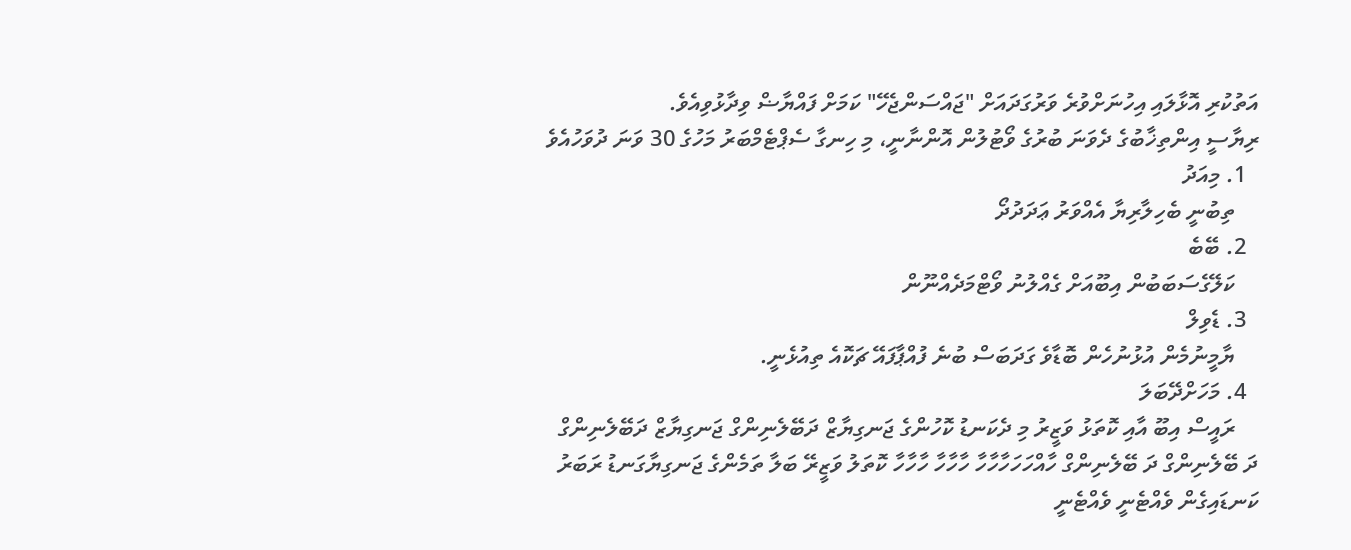އަތުކުރި އޮޅާލައި އިހުނަށްވުރެ ވަރުގަދައަށް "ޖައްސަންޖެހޭ" ކަމަށް ފައްޔާޟް ވިދާޅުވިއެވެ.
ރިޔާސީ އިންތިޚާބުގެ ދެވަނަ ބުރުގެ ވޯޓުލުން އޮންނާނީ، މި ހިނގާ ސެޕްޓެމްބަރު މަހުގެ 30 ވަނަ ދުވަހުއެވެ
  1. މިއަދު
    ތިބުނީ ބެހިލާރިޔާ އެއްވަރު ޢަދަދުދޯ
  2. ބޭބެ
    ކަލޭގެސަބަބުން އިބޫއަށް ގެއްލުނު ވޯޓްމަދެއްނޫން
  3. ޑެވިލް
    ޔާމީނުމެން އުޅުނުހެން ބޮޑާވެ ގަދަބަސް ބުނެ ފުއްޕާފައޭ ޗަކޮއެ ތިއުޅެނީ.
  4. މަހަށްދޭބަލަ
    ރައީސް އިބޫ އާއި ކޮތަޅު ވަޒީރު މި ދެކަނޑު ކޮހުންގެ ޖަނގިޔާޒް ދަބޭލެނިންގް ޖަނގިޔާޒް ދަބޭލެނިންގް ދަ ބޭލެނިންގް ދަ ބޭލެނިންގް ހާއްހަހަހާހާހާ ހާހާހާ ހާހާހާ ކޮތަލު ވަޒީރޭ ބަލާ ތަމެންގެ ޖަނގިޔާގަނޑު ރަބަރު ކަނޑައިގެން ވެއްޓެނީ ވެއްޓެނީ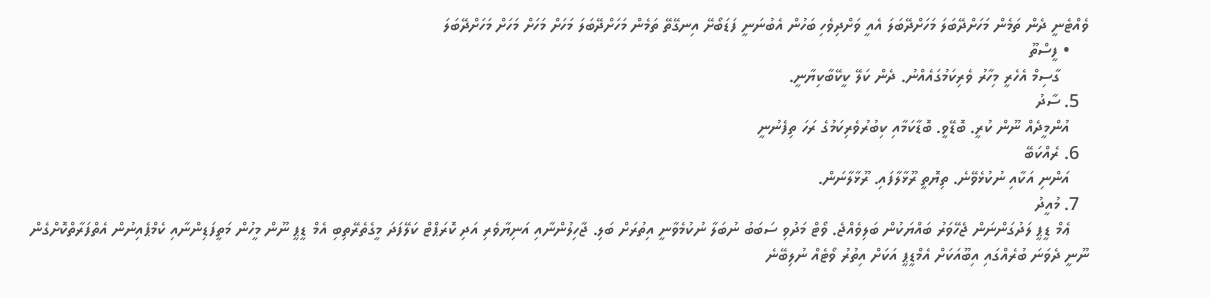ވެއްޓެނީ ދެން ތަމެން މަހަށްދޭބަލަ މަހަށްދޭބަލަ އެއީ ވަށްދިވެހި ބަހުން އެބުނަނީ ފަޑަބޯށޭ އިނގޭތޭ ތަމެން މަހަށްދޭބަލަ މަހަށް މަހަށް މަހަށް މަހަށްދޭބަލަ
    • ފީސްތޫ
      ގާސިމް އެހެރީ މިހާރު ވެރިކަމުގައެއްނު. ދެން ކަލޭ ކީކޭބާކިޔާނީ.
  5. ސާދު
    އުންމީދެއް ނޫން ކުރީ. ބޮޑޭވީ. ބޮޑާކަމާއި ކިބުރުވެރިކަމުގެ ރަހަ ތިފެނުނީ
  6. ރެއްކަބޭ
    އަންނި އަކާއި ނުކުޅެވޭނެ. ތިޔޮތީ ރޫޅާލާފައި. ރޫޅާލާނަން.
  7. މުއީދު
    ޢެމް ޑީޕީ ލަދުގަންނަން ޖެހޭވަރު ބައްޔަކުން ބަލިވެއްޖެ. ވޯޓް މަދުވި ސަބަބު ނުބަލާ ނުކުމެވާނީ އިތުރަށް ބަލި. ޖާހިލުންނާއި އަނިޔާވެރި އަދި ކޮރަޕްޓް ކަލޭފަދަ މީގެތެރޭތިބި އެމް ޑީޕީ ނޫން މީހުން މަތީފަޑިންނާއި ކެމްޕެއިނުން އެތްފަރާތްކޮށްގެން ނޫނީ ދެވަނަ ބުރެއްގައި އިބޫއަކަށް އެމްޑީޕީ އަކަށް އިތުރު ވޯޓެއް ނުލިބޭނެ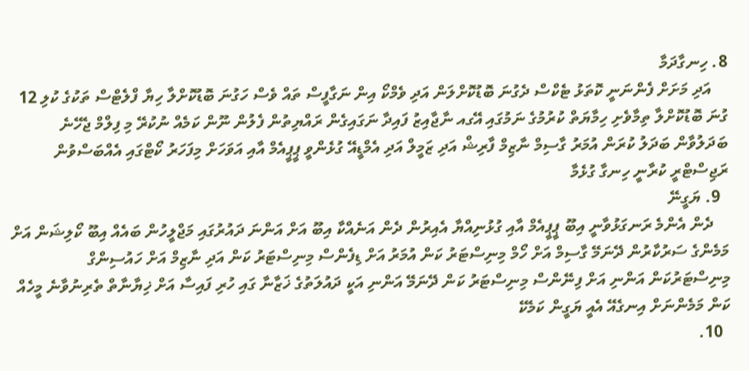8. ހިނގާދަމާ
    އަދި މަށަށް ފެންނަނީ ކޮތަޅު ޓެކްސް ދެގުނަ ބޮޑުކޮށްލަން އަދި ވެމްކޯ އިން ނަގާފީސް ތައް ވެސް ހަގުނަ ބޮޑުކޮށްލާ ހިޔާ ފްލެޓްސް ތަކުގެ ކުލި 12 ގުނަ ބޮޑުކޮށްލާ ތިމާވެށި ހިމާޔަތް ކުރުމުގެ ނަމުގައި އޭގއ ނާޖާއިޒު ފައިދާ ނަގައިގެން ރައްޔިތުން ފެލުން ނޫން ކަމެއް ނުކުރޭ މި ފިލްމް ޖެހޭނެ ބަދަލުވާން ބަދަލު ކުރަން އުމަރު ގާސިމް ނާޒިމް ފާރިޝް އަދި ޒަމީލް އަދި އެމްޑީއޭ ގުޅެންވީ ޕީޕީއެމް އާއި އަވަހަށް މިފަހަރު ކޯޓްގައި އެއްބަސްވުން ރަޖިސްޓްރީ ކުރާނީ ހިނގާ ގުޅެމާ
  9. ޔަގީނޭ
    ދެން އެންމެ ރަނގަޅުވާނީ އިބޫ ޕީޕީއެމް އާއި ގުޅުނިއްޔާ އެއިރުން ދެން އަނެއްކާ އިބޫ އަށް އަންނަ ދައުރުގައި މަޖްލީހުން ބައެއް އިބޫ ކޯލިޝަން އަށް މަމެންގެ ސަރުކާރުން ދޭނަމޭ ގާސިމް އަށް ހޯމް މިނިސްޓަރު ކަން އުމަރު އަށް ޑިފެންސް މިނިސްޓަރު ކަން އަދި ނާޒިމް އަށް ހައުސިންގް މިނިސްޓަރުކަން އަންނި އަށް ފިނޭންސް މިނިސްޓަރު ކަން ދޭނަމޭ އަންނި އަކީ ދައުލަތުގެ ޚަޒާނާ ގައި ހުރި ފައިސާ އަށް ޚިޔާނާތް ތެރިނުވާނެ މީހެއް ކަން މަމެންނަށް އިނގެއޭ އެއީ ޔަގީން ކަމެކޭ
  10.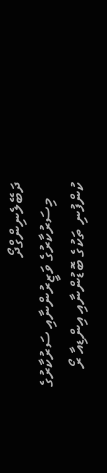ދަބޭލެނިންގްދޯ
    މިސަރުކާރުގެ ވަޒީރުންނާއި ސަރުކާރުގެ ކުންފުނި ތަކުގެ ބޮޑުންނާއި އިންޑިއާ ރޯ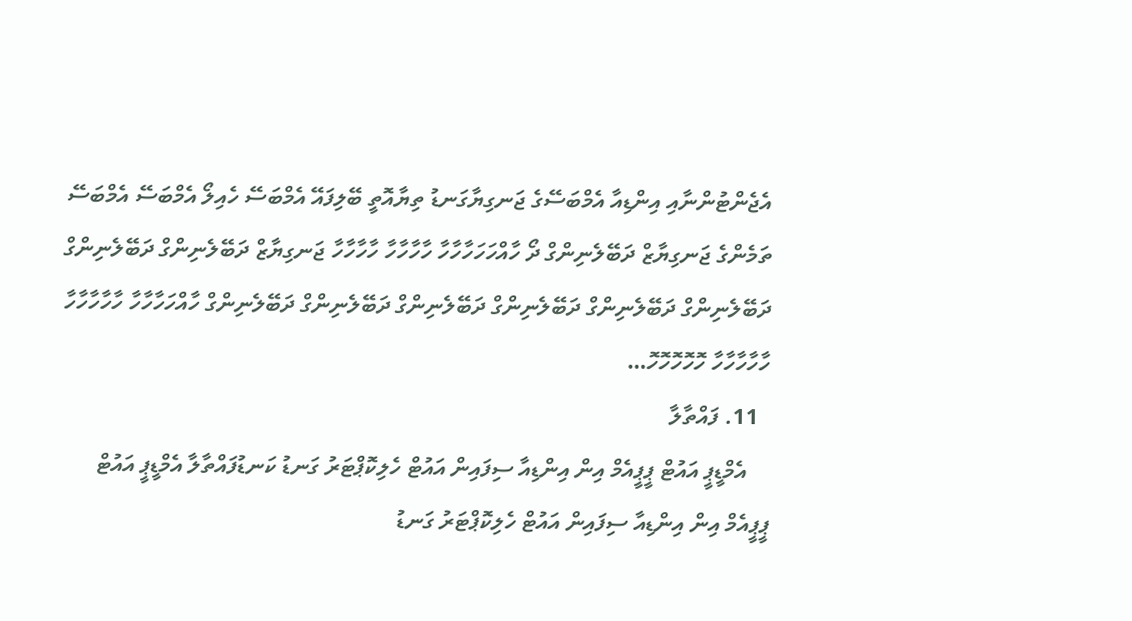އެޖެންޓުންނާއި އިންޑިއާ އެމްބަސޭގެ ޖަނގިޔާގަނޑު ތިޔާއޮތީ ބޭލިފައޭ އެމްބަސޭ ހެއިލޯ އެމްބަސޭ އެމްބަސޭ ތަމެންގެ ޖަނގިޔާޒް ދަބޭލެނިންގް ދޯ ހާއްހަހަހާހާހާ ހާހާހާހާ ހާހާހާހާ ޖަނގިޔާޒް ދަބޭލެނިންގް ދަބޭލެނިންގް ދަބޭލެނިންގް ދަބޭލެނިންގް ދަބޭލެނިންގް ދަބޭލެނިންގް ދަބޭލެނިންގް ދަބޭލެނިންގް ހާއްހަހާހާހާ ހާހާހާހާހާ ހާހާހާހާހާ ހޮހޮހޮހޮހޮ…
  11. ފައްތާލާ
    އެމްޑީޕީ އައުޓް ޕީޕީއެމް އިން އިންޑިއާ ސިފައިން އައުޓް ހެލިކޮޕްޓަރު ގަނޑު ކަނޑުފައްތާލާ އެމްޑީޕީ އައުޓް ޕީޕީއެމް އިން އިންޑިއާ ސިފައިން އައުޓް ހެލިކޮޕްޓަރު ގަނޑު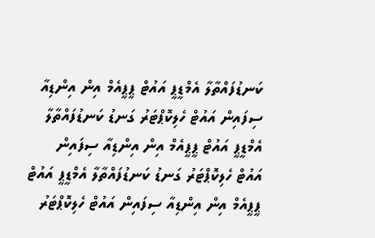ކަނޑުފައްތާލާ އެމްޑީޕީ އައުޓް ޕީޕީއެމް އިން އިންޑިއާ ސިފައިން އައުޓް ހެލިކޮޕްޓަރު ގަނޑު ކަނޑުފައްތާލާ އެމްޑީޕީ އައުޓް ޕީޕީއެމް އިން އިންޑިއާ ސިފައިން އައުޓް ހެލިކޮޕްޓަރު ގަނޑު ކަނޑުފައްތާލާ އެމްޑީޕީ އައުޓް ޕީޕީއެމް އިން އިންޑިއާ ސިފައިން އައުޓް ހެލިކޮޕްޓަރު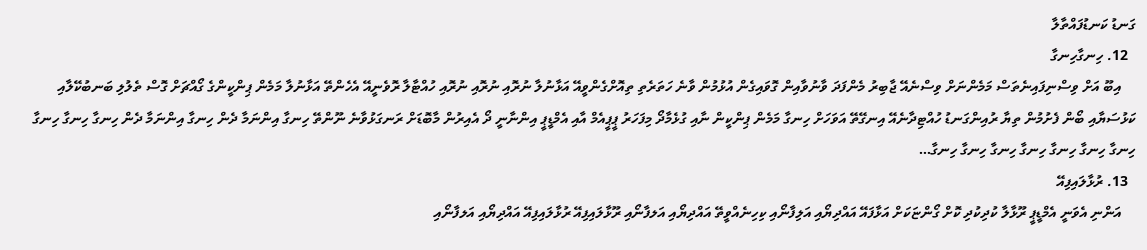ގަނޑު ކަނޑުފައްތާލާ
  12. ހިނގާހިނގާ
    އިބޫ އަށް ވިސްނިފައިނެތަސް މަމެންނަށް ވިސްނެއޭ ޖާބިރު މެންފަދަ ވާނުވާއިން ގޮވައިގެން އުޅުމުން ވާނެ ހަތަރެތި ތިއޮށްގެންވީއޭ އަޅާނުލާ ނުރޮއި ނުރޮއި ނުރޮއި ހުއްޓާލާ ރޮވެނީއޭ އެހެންތޭ އަޅާނުލާ މަމެން ޕިންކީންގެ ގޯއްޗަށް ގޮސް ތެލުލި ބަނބުކޭލާއި ކަޅުސަޔާއި ބޯން ފެށުމުން ތިޔާ ރުއިންގަނޑު ހުއްޓިދާނެއޭ އިނގޭތޭ އަވަހަށް ހިނގާ މަމެން ޕިންކީން ނާއި ގުޅެމާދޯ މިފަހަރު ޕީޕީއެމް އާއި އެމްޑީޕީ އިންނާނީ ދޯ އެއިރުން މާބޮޑަށް ރަނގަޅުވާނެ ނޫންތޭ ހިނގާ އިންނަމާ ދެން ހިނގާ އިންނަމާ ދެން ހިނގާ ހިނގާ ހިނގާ ހިނގާ ހިނގާ ހިނގާ ހިނގާ ހިނގާ ހިނގާ ހިނގާ…
  13. ރުޅާލައިފިއޭ
    އަންނި އެވަނީ އެމްޑީޕީ ރޫޅާލާ ކުދިކުދި ކޮށް ގޯންޏަކަށް އަޅާފައޭ އައްދިޔޯއި އަލިފާނޯއި ކިހިނެއްވީތޭ އައްދިޔޯއި އަލފާނޯއި ރޫޅާލައިފިއޭ ރުޅާލައިފިއޭ އައްދިޔޯއި އަލފާނޯއި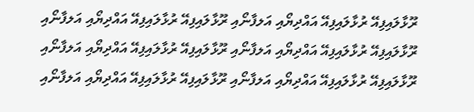ރޫޅާލައިފިއޭ ރުޅާލައިފިއޭ އައްދިޔޯއި އަލފާނޯއި ރޫޅާލައިފިއޭ ރުޅާލައިފިއޭ އައްދިޔޯއި އަލފާނޯއި ރޫޅާލައިފިއޭ ރުޅާލައިފިއޭ އައްދިޔޯއި އަލފާނޯއި ރޫޅާލައިފިއޭ ރުޅާލައިފިއޭ އައްދިޔޯއި އަލފާނޯއި ރޫޅާލައިފިއޭ ރުޅާލައިފިއޭ އައްދިޔޯއި އަލފާނޯއި ރޫޅާލައިފިއޭ ރުޅާލައިފިއޭ އައްދިޔޯއި އަލފާނޯއި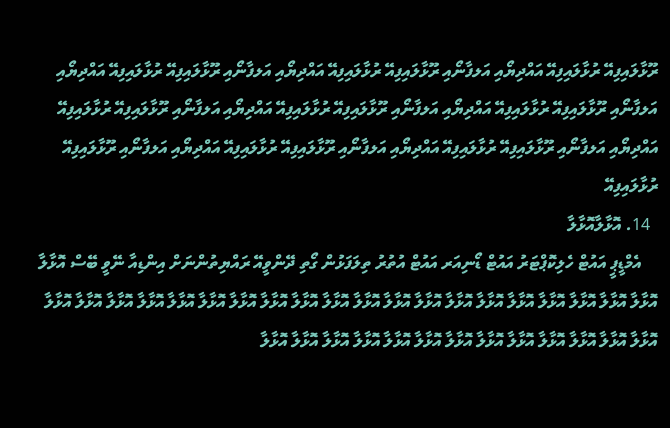ރޫޅާލައިފިއޭ ރުޅާލައިފިއޭ އައްދިޔޯއި އަލފާނޯއި ރޫޅާލައިފިއޭ ރުޅާލައިފިއޭ އައްދިޔޯއި އަލފާނޯއި ރޫޅާލައިފިއޭ ރުޅާލައިފިއޭ އައްދިޔޯއި އަލފާނޯއި ރޫޅާލައިފިއޭ ރުޅާލައިފިއޭ އައްދިޔޯއި އަލފާނޯއި ރޫޅާލައިފިއޭ ރުޅާލައިފިއޭ އައްދިޔޯއި އަލފާނޯއި ރޫޅާލައިފިއޭ ރުޅާލައިފިއޭ އައްދިޔޯއި އަލފާނޯއި ރޫޅާލައިފިއޭ ރުޅާލައިފިއޭ އައްދިޔޯއި އަލފާނޯއި ރޫޅާލައިފިއޭ ރުޅާލައިފިއޭ އައްދިޔޯއި އަލފާނޯއި ރޫޅާލައިފިއޭ ރުޅާލައިފިއޭ
  14. އޮޅާލާއޮޅާލާ
    އެމްޑީޕީ އައުޓް ހެލިކޮޕްޓަރު އައުޓް ޑޯނިއަރ އައުޓް އުތުރު ތިލަފަޅުން ގޯތި ދޭންވީއޭ ރައްޔިތުންނަށް އިންޑިއާ ނޭވީ ބޭސް އޮޅާލާ އޮޅާލާ އޮޅާލާ އޮޅާލާ އޮޅާލާ އޮޅާލާ އޮޅާލާ އޮޅާލާ އޮޅާލާ އޮޅާލާ އޮޅާލާ އޮޅާލާ އޮޅާލާ އޮޅާލާ އޮޅާލާ އޮޅާލާ އޮޅާލާ އޮޅާލާ އޮޅާލާ އޮޅާލާ އޮޅާލާ އޮޅާލާ އޮޅާލާ އޮޅާލާ އޮޅާލާ އޮޅާލާ އޮޅާލާ އޮޅާލާ އޮޅާލާ އޮޅާލާ އޮޅާލާ އޮޅާލާ އޮޅާލާ އޮޅާލާ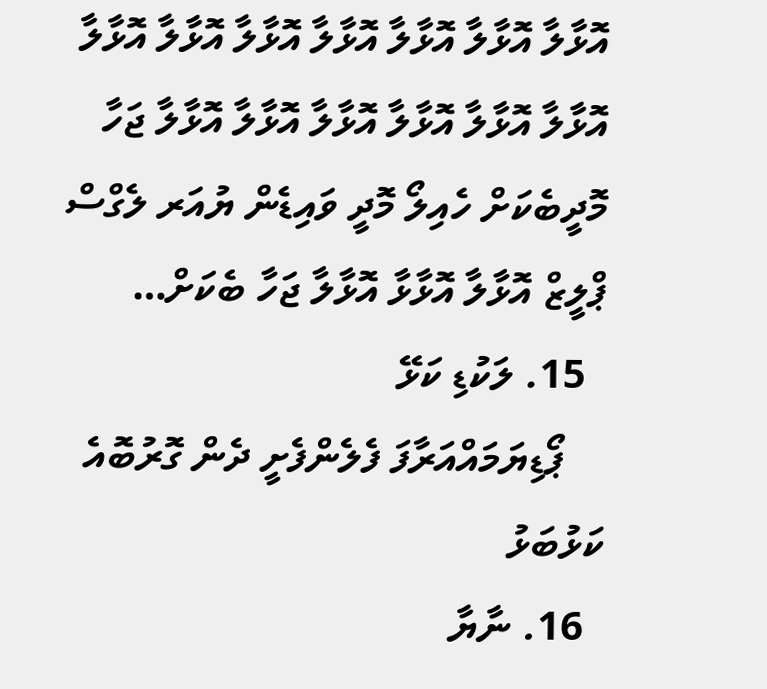އޮޅާލާ އޮޅާލާ އޮޅާލާ އޮޅާލާ އޮޅާލާ އޮޅާލާ އޮޅާލާ އޮޅާލާ އޮޅާލާ އޮޅާލާ އޮޅާލާ އޮޅާލާ އޮޅާލާ ޖަހާ މޮދީބެކަށް ހެއިލޯ މޮދީ ވައިޑެން ޔުއަރ ލެގްސް ޕްލީޒް އޮޅާލާ އޮޅާޅާ އޮޅާލާ ޖަހާ ބެކަށް…
  15. ލަކުޑި ކަޅޭ
    ޕޯޑިޔަމައްއަރާފަ ފެލެންފެށީ ދެން ގޮރުބޮއެ ކަޅުބަޅު
  16. ނާޔާ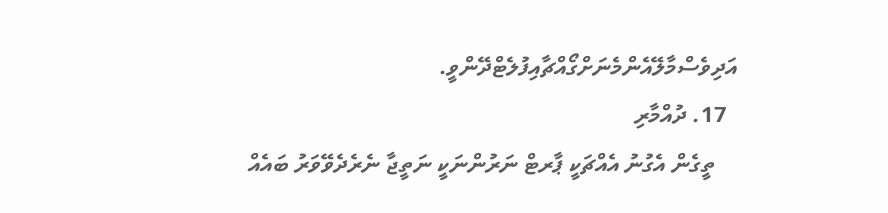އަދިވެސްމާލޭއެންމެނަށްގޯއްޗާއިފުލެޓްދޭންވީ.
  17. ދުއްމާރި
    ތީގެން އެގުނު އެއްޗަކީ ޕާރޓް ނަރުންނަކީ ނަތީޖާ ނެރެދެވޭވަރު ބައެއް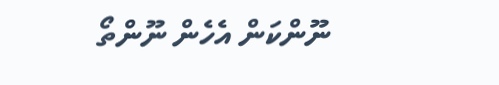ނޫންކަން އެހެން ނޫންތޯ